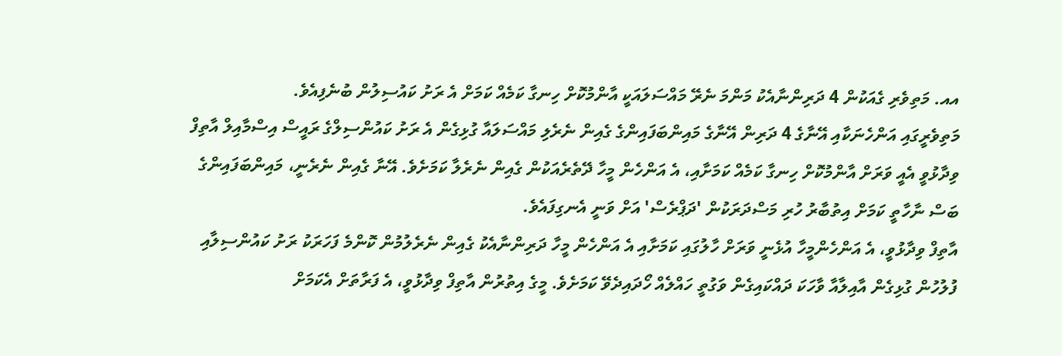އއ. މަތިވެރި ގެއަކުން 4 ދަރިންނާއެކު މަންމަ ނެރޭ މައްސަލައަކީ އާންމުކޮށް ހިނގާ ކަމެއް ކަމަށް އެ ރަށު ކައުސިލުން ބުނެފިއެވެ.
މަތިވެރީގައި އަންހެނަކާއި އޭނާގެ 4 ދަރިން އޭނާގެ މައިންބަފައިންގެ ގެއިން ނެރެލި މައްސަލައާ ގުޅިގެން އެ ރަށު ކައުންސިލްގެ ރައީސް އިސްމާއިލް އާތިފް ވިދާޅުވީ އެއީ ވަރަށް އާންމުކޮށް ހިނގާ ކަމެއް ކަމަށާއި، އެ އަންހެން މީހާ ދޭތެރެއަކުން ގެއިން ނެރެލާ ކަމަށެވެ. އޭނާ ގެއިން ނެރެނީ، މައިންބަފައިންގެ ބަސް ނާހާތީ ކަމަށް އިތުބާރު ހުރި މަސްދަރަކުން 'ދަޕްރެސް' އަށް ވަނީ އެނގިފައެވެ.
އާތިފް ވިދާޅުވީ، އެ އަންހެންމީހާ އުޅެނީ ވަރަށް ހާލުގައި ކަމަށާއި އެ އަންހެން މީހާ ދަރިންނާއެކު ގެއިން ނެރެލުމުން ކޮންމެ ފަހަރަކު ރަށު ކައުންސިލާއި ފުލުހުން ގުޅިގެން އާއިލާއާ ވާހަކަ ދައްކައިގެން ވަގުތީ ހައްލެއް ހޯދައިދެވޭ ކަމަށެވެ. މީގެ އިތުރުން އާތިފް ވިދާޅުވީ، އެ ފަރާތަށް އެކަމަށް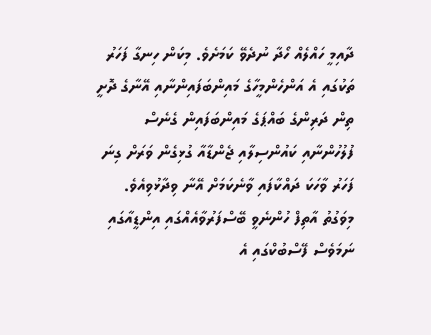ދާއިމީ ހައްލެއް ހޯދާ ނުދެވޭ ކަމަށެވެ. މިކަން ހިނގާ ފަހަރު ތަކުގައި އެ އަންހެންމީހާގެ މައިންބަފައިންނާއި އޭނާގެ ދޮށީ ތިން ދަރިންގެ ބައްޕަގެ މައިންބަފައިން ގެނެސް ފުލުހުންނާއި ކައުންސިލާއި ޖެންޑާއާ ގުޅިގެން ވަރަށް ގިނަ ފަހަރު ވާހަކަ ދައްކާފައި ވާނެކަމަށް އޭނާ ވިދާޅުވިއެވެ.
މިވަގުތު އާތިފް ހުންނެވީ ބޭސްފަރުވާއެއްގައި އިންޑީއާގައި ނަމަވެސް ފޭސްބުކްގައި އެ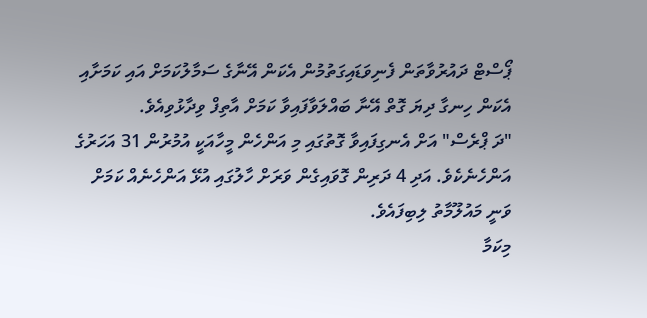ޕޯސްޓް ދައުރުވާތަން ފެނިވަޑައިގަތުމުން އެކަން އޭނާގެ ސަމާލުކަމަށް އައި ކަމަށާއި އެކަން ހިނގާ ދިޔަ ގޮތް އޭނާ ބައްލަވާފައިވާ ކަމަށް އާތިފް ވިދާޅުވިއެވެ.
"ދަ ޕްރެސް" އަށް އެނގިފައިވާ ގޮތުގައި މި އަންހެން މީހާއަކީ އުމުރުން 31 އަހަރުގެ އަންހެނެކެވެ. އަދި 4 ދަރިން ގޮވައިގެން ވަރަށް ހާލުގައި އުޅޭ އަންހެނެއް ކަމަށް ވަނީ މައުލޫމާތު ލިބިފައެވެ.
މިކަމާ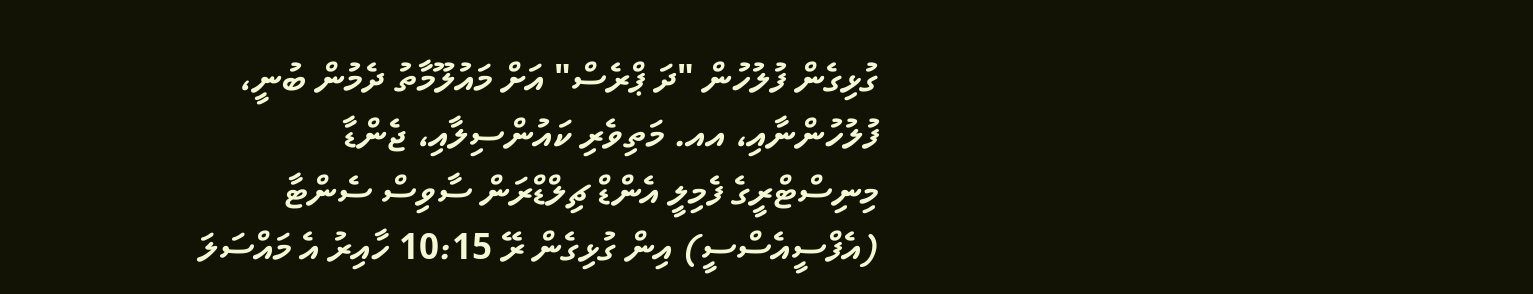ގުޅިގެން ފުލުހުން "ދަ ޕްރެސް" އަށް މައުލޫމާތު ދެމުން ބުނީ، ފުލުހުންނާއި، އއ. މަތިވެރި ކައުންސިލާއި، ޖެންޑާ މިނިސްޓްރީގެ ފެމިލީ އެންޑް ޗިލްޑްރަން ސާވިސް ސެންޓާ (އެފްސީއެސްސީ) އިން ގުޅިގެން ރޭ 10:15 ހާއިރު އެ މައްސަލަ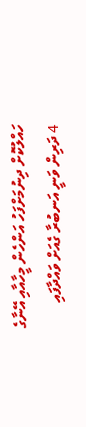ހައްލުކޮށް ދިނުމަށްފަހު އަންހެން މީހާއާއި އޭނާގެ 4 ދަރިން ވަނީ އަނބުރާ ގެއަށް ވައްދާފައި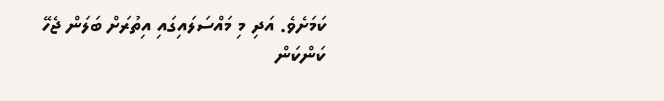ކަމަށެވެ. އަދި މި މައްސަލައިގައި އިތުރަށް ބަލަން ޖެހޭ ކަންކަން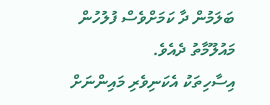ބަލަމުން ދާ ކަމަށްވެސް ފުލުހުން މައުލޫމާތު ދެއެވެ.
އިސާހިތަކު އެކަނިވެރި މައިންނަށް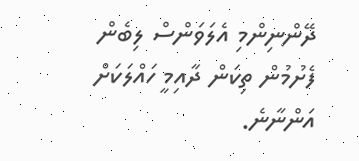ދޭންނިންމި އެލަވަންސް ލިބެން ފެށުމުން ތިކަން ދާއިމީ ހައްލަކަށް އަންނާނެ.